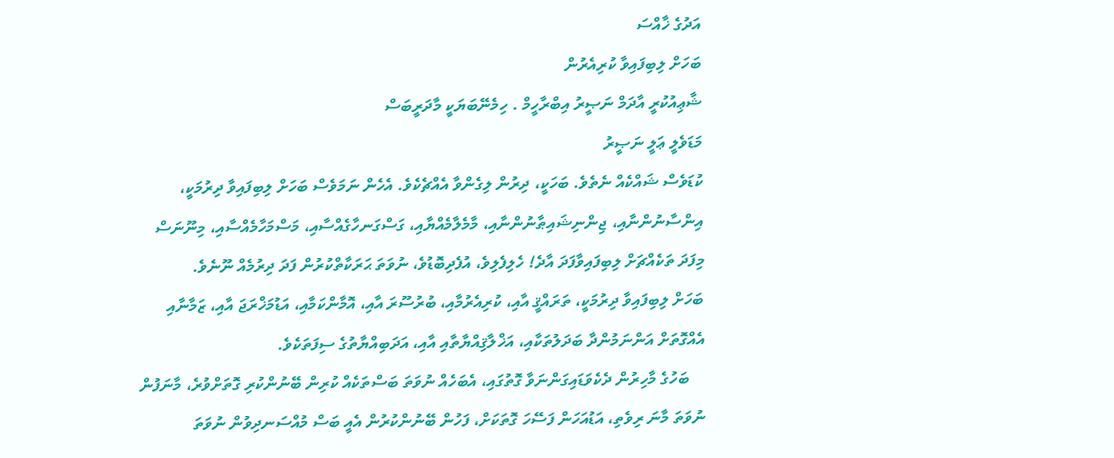އަދުގެ ޚާއްސަ
ބަހަށް ލިބިފައިވާ ކުރިއެރުން
ޝާޢިއުކުރީ އާދަމް ނަޞީރު އިބްރާހީމް . ހިމެނޭބަޔަކީ މާދަރީބަސް
މަޑަވެލީ ޢަލީ ނަޞީރު
ކުޑަވެސް ޝައްކެއް ނެތެވެ. ބަހަކީ، ދިރުން ލިގެންވާ އެއްޗެކެވެ. އެހެން ނަމަވެސް ބަހަށް ލިބިފައިވާ ދިރުމަކީ، އިންސާނުންނާއި، ޖިންނިޝައިޠާނުންނާއި، މާމެލާމެއްޔާއި، ގަސްގަނހާގެއްސާއި، މަސްމަހާމެއްސާއި، މިނޫނަސް މިފަދަ ތަކެއްޗަށް ލިބިފައިވާފަދަ އާދެ! ހެލިފެލިވެ، އުފެދިބޮޑުވެ، ނުވަތަ ޙަރަކާތްކުރުން ފަދަ ދިރުމެއް ނޫނެވެ.
ބަހަށް ލިބިފައިވާ ދިރުމަކީ، ތަރައްޤީ އާއި، ކުރިއެރުމާއި، ބުރުސޫރަ އާއި، އޮމާންކަމާއި، އަޑުމަޚްރަޖަ އާއި، ޒަމާނާއި އެއްގޮތަށް އަންނަމުންދާ ބަދަލުތަކާއި، އަޚްލާޤިއްޔާތާއި އާއި، އަދަބިއްޔާތުގެ ސިފަތަކެވެ.
    ބަހުގެ މާހިރުން ދެކެވަޑައިގަންނަވާ ގޮތުގައި، އެބަހެއް ނުވަތަ ބަސްތަކެއް ކުރިން ބޭނުންކުރި ގޮތަށްވުރެ، މާނަފުން ނުވަތަ މާނަ ރިވެތި، އަޑުއަހަން ފަސޭހަ ގޮތަކަށް، ފަހުން ބޭނުންކުރުން އެއީ ބަސް މުއްސަނދިވުން ނުވަތަ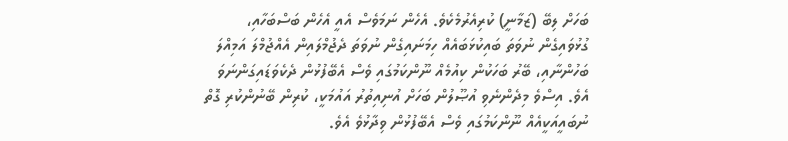ބަހަށް ލިބޭ (ޒަމާނީ) ކުރިއެރުމެކެވެ. އެހެން ނަމަވެސް އެއީ އެހެން ބަސްބަހާއި، ގުޅުވައިގެން ނުވަތަ ބައިކުޅަބައެއް ހިމަނައިގެން ނުވަތަ ދެޖުމްލައިން އެއްޖުމްލަ އަމިއްލަ ބަހުންނާއި، ބޭރު ބަހަކުން ކިއުމެއް ނޫންކަމުގައި ވެސް އެބޭފުޅުން ދެކެވަޑައިގަންނަވަ އެވެ. އިސްވެ މިދެންނެވި އުޞޫލުން ބަހަށް އުނިއިތުރު އައުމަކީ، ކުރިން ބޭނުންކުރި ގޮތް ނުބައީއަކީއެއް ނޫންކަމުގައި ވެސް އެބޭފުޅުން ވިދާޅުވެ އެވެ.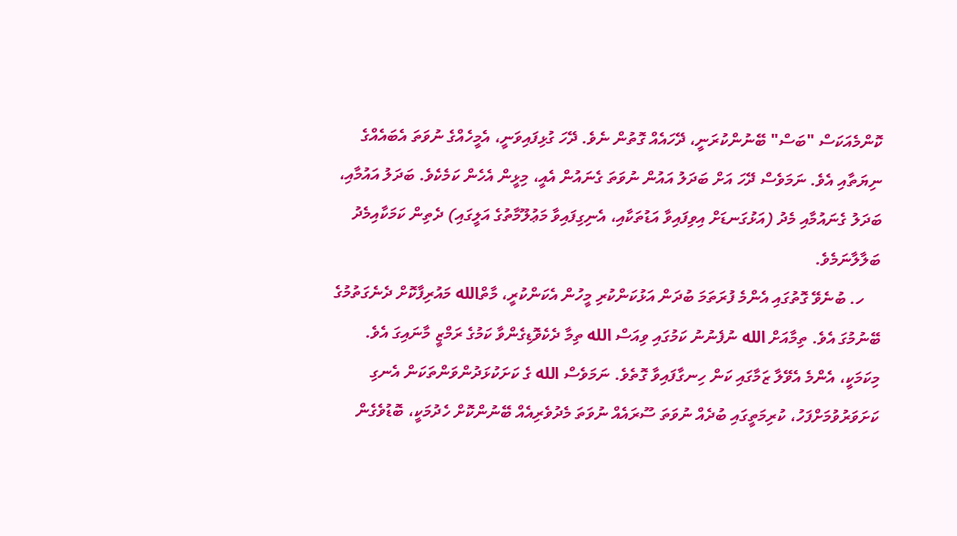ކޮންމެއަކަސް "ބަސް" ބޭނުންކުރަނީ، ދޭހައެއް ގޮތުން ނެވެ. ދޭހަ ގުޅިފައިވަނީ، އެމީހެއްގެ ނުވަތަ އެބައެއްގެ ނިޔަތާއި އެވެ. ނަމަވެސް ދޭހަ އަށް ބަދަލު އައުން ނުވަތަ ގެނައުން އެއީ، މިޅީން އެހެން ކަމެކެވެ. ބަދަލު އައުމާއި، ބަދަލު ގެނައުމާއި މެދު (އަޅުގަނޑަށް އިވިފައިވާ އަޑުތަކާއި، އެނިގިފައިވާ މަޢުލޫމާތުގެ އަލީގައި) ދެތިން ކަމަކާއިމެދު ބަލާލާނަމެވެ.
    ހ. ބުނެވޭ ގޮތުގައި އެންމެ ފުރަތަމަ ބުދަން އަޅުކަންކުރި މީހުން އެކަންކުރީ، މާތްالله މައުރިފާކޮށް ދެނެގަތުމުގެ ބޭނުމުގަ އެވެ. ތިމާއަށް الله ނުފެނުނު ކަމުގައި ވިއަސް الله ތިމާ ދެކެވޮޑިގެންވާ ކަމުގެ ރަމްޒީ މާނައިގަ އެވެ. މިކަމަކީ، އެންމެ އެވޭލާ ޒަމާގައި ކަން ހިނގާފައިވާ ގޮތެވެ. ނަމަވެސް الله ގެ ކަށަކުޅަދުންވަންތަކަން އެނގި ކަށަވަރުވުމަށްފަހު، ކުރިމަތީގައި ބުދެއް ނުވަތަ ސޫރައެއް ނުވަތަ މެދުވެރިއެއް ބޭނުންކޮށް ހެދުމަކީ، ބޮޑުވެގެން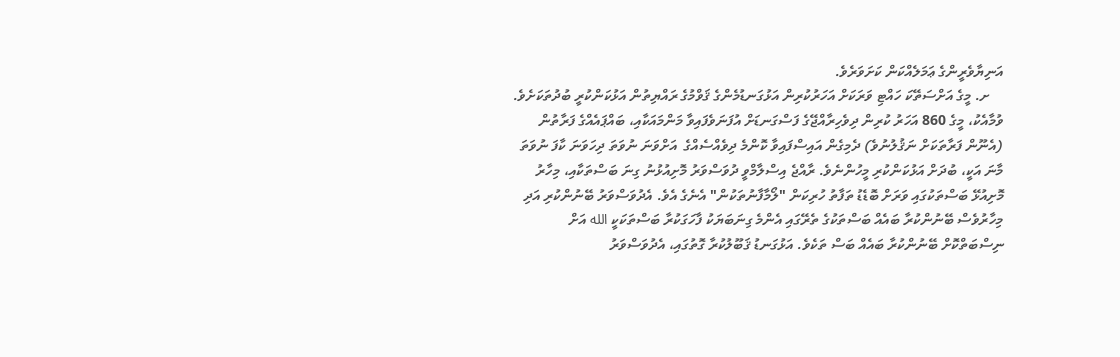އަނިޔާވެރީންގެ ޢަމަލެއްކަން ކަށަވަރެވެ.
    ށ. މީގެ އަށްސަތޭކަ ހައްޓި ވަރަކަށް އަހަރުކުރިން އަޅުގަނޑުމެންގެ ޤަވްމުގެ ރައްޔިތުން އަޅުކަންކުރީ ބުދުތަކަށެވެ. ވުމާއެކު، މީގެ 860 އަހަރު ކުރިން ދިވެހިރާއްޖޭގެ ފަސްގަނޑަށް އުފަނަވެފައިވާ މަންމައަކާއި، ބައްޕައެއްގެ ފަރާތުން (އެނޫން ފަރާތަކަށް ނަޤުލުނުވެ) ދެމިގެން އައިސްފައިވާ ކޮންމެ ދިވެއްސެއްގެ  އަށްވަނަ ނުވަތަ ދިހަވަނަ ކާފަ ނުވަތަ މާނަ އަކީ، ބުދަށް އަޅުކަންކުރި މީހުންނެވެ. ރާއްޖެ އިސްލާމްވީ ދުވަސްވަރު މޮށިއުޅުނު ގިނަ ބަސްތަކާއި، މިހާރު މޮށިއުޅޭ ބަސްތަކުގައި ވަރަށް ބޮޑެޑު ތަފާތު ހުރިކަން "ލޯމާފާނުތަކުން" އެނެގެ އެވެ. އެދުވަސްވަރު ބޭނުންކުރި އަދި މިހާރުވެސް ބޭނުންކުރާ ބައެއް ބަސްތަކުގެ ތެރޭގައި އެންމެ ގިނަބަޔަކު ފާހަގަކުރާ ބަސްތަކަކީ الله އަށް ނިސްބަތްކޮށް ބޭނުންކުރާ ބައެއް ބަސް ތަކެވެ. އަޅުގަނޑު ޤަބޫލުކުރާ ގޮތުގައި، އެދުވަސްވަރު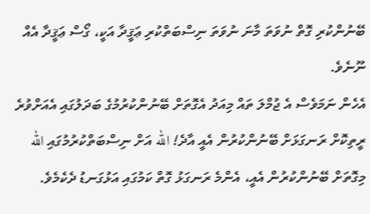ބޭނުންކުރި ގޮތް ނުވަތަ މާނަ ނުވަތަ ނިސްބަތްކުރި ޢަޤީދާ އަކީ، ގޯސް ޢަޤީދާ އެއް ނޫނެވެ.
އެހެން ނަމަވެސް އެ ޖުމްލަ ތައް މިއަދު އެގޮތަށް ބޭނުންކުރުމުގެ ބަދަލުގައި އެއަށްވުރެ ރީތިކޮށް ރަނގަޅަށް ބޭނުންކުރުން އެއީ އާދެ! الله އަށް ނިސްބަތްކުރުމުގައި الله މިގޮތަށް ބޭނުންކުރުން އެއީ، އެންމެ ރަނގަޅު ގޮތް ކަމުގައި އަޅުގަނޑު ދެކެމެވެ.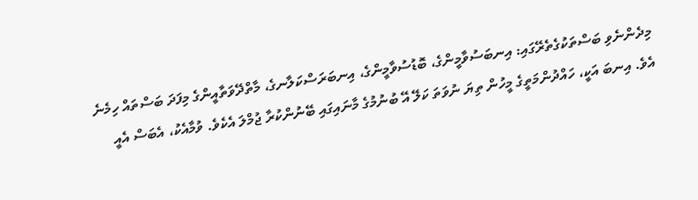މިދެންނެވި ބަސްތަކުގެތެރޭގައި: އިނބަސުވާމީންގެ، ބޮޑުސުވާމީންގެ، އިނބަރަސްކަލާނގެ، މާތްދޭވަތާއީންގެ މިފަދަ ބަސްތައް ހިމެނެ އެވެ. އިނބަ އަކީ، ހައްދުންމަތީގެ މީހުން ތިޔަ ނުވަތަ ކަލޭ އޭ ބުނުމުގެ މާނައިގައި ބޭނުންކުރާ ޖުމްލަ އެކެވެ. ވުމާއެކު، އެބަސް އެއީ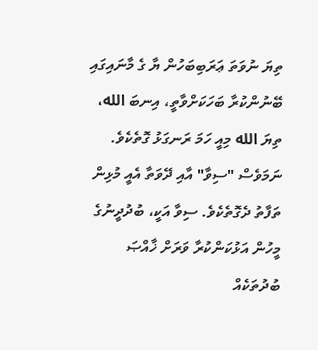ތިޔަ ނުވަތަ ޢަރަބިބަހުން ޔާ ގެ މާނައިގައި ބޭނުންކުރާ ބަހަކަށްވާތީ، އިނބަ الله، ތިޔަ الله މިއީ ހަމަ ރަނގަޅު ގޮތެކެވެ. ނަމަވެސް "ސިވާ" އާއި ދޭވަތާ އެއީ މުޅިން ތަފާތު ދެގޮތެކެވެ. ސިވާ އަކީ، ބުދުދީނުގެ މީހުން އަޅުކަންކުރާ ވަރަށް ޚާއްޞަ ބުދުތަކެއް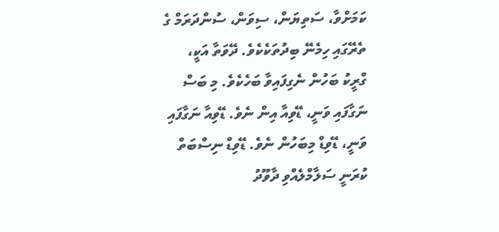ކަމަށްވާ، ސަތިޔަން، ސިވަން، ސުންދަރަމް ގެ ތެރޭގައި ހިމެނޭ ބިދުތަކެކެވެ. ދޭވަތާ އަކީ، ގްރީކު ބަހުން ނެގިފައިވާ ބަހެކެވެ. މި ބަސް ނަގާފައި ވަނީ، ޑޭވިއާ އިން ނެވެ. ޑޭވިއާ ނަގާފައި ވަނީ، ޑޭވިޑް މިބަހުން ނެވެ. ޑޭވިޑް ނިސްބަތް ކުރަނީ ސަލާމްލެއްވި ދާވޫދު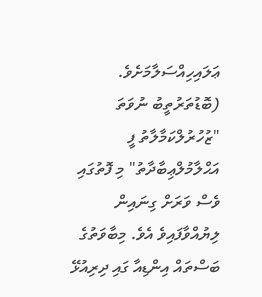ޢަލައިހިއްސަލާމަށެވެ. (ބޮޑުތަރުތީބު ނުވަތަ "ޒުހުރުލްކަމާލާތު ފީ އަޙްލާމުލްޢިބާދާތު" މި ފޮތުގައި ވެސް ވަރަށް ގިނައިން ލިޔުއްވާފައިވެ އެވެ. މިބާވަތުގެ ބަސްތައް އިންޑިއާ ގައި ދިރިއުޅޭ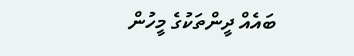ބައެއް ދީންތަކުގެ މީހުން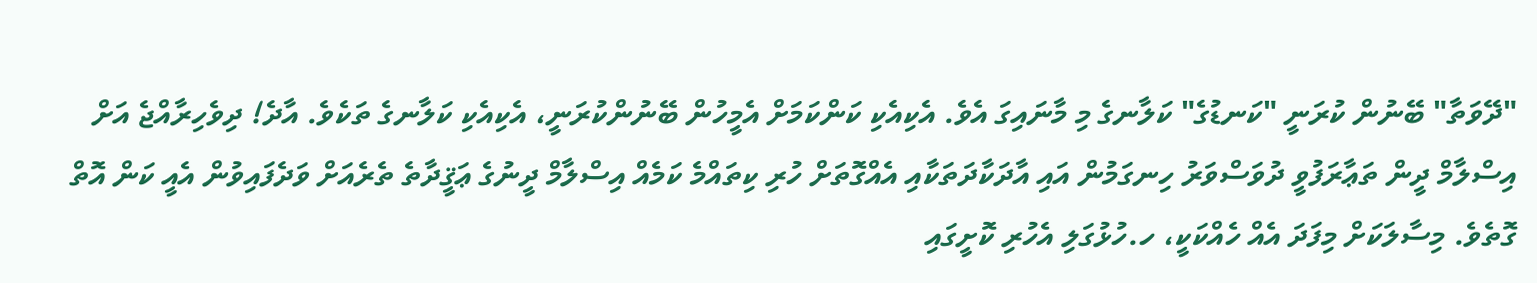"ދޭވަތާ" ބޭނުން ކުރަނީ "ކަނޑުގެ" ކަލާނގެ މި މާނައިގަ އެވެ. އެކިއެކި ކަންކަމަށް އެމީހުން ބޭނުންކުރަނީ، އެކިއެކި ކަލާނގެ ތަކެވެ. އާދެ! ދިވެހިރާއްޖެ އަށް އިސްލާމް ދީން ތަޢާރަފުވީ ދުވަސްވަރު ހިނގަމުން އައި އާދަކާދަތަކާއި އެއްގޮތަށް ހުރި ކިތައްމެ ކަމެއް އިސްލާމް ދީނުގެ ޢަޤީދާތެ ތެރެއަށް ވަދެފައިވުން އެއީ ކަން އޮތް ގޮތެވެ. މިސާލަކަށް މިފަދަ އެއް ހެއްކަކީ، ހ.ހުޅުގަލި އެހުރި ކޮށީގައި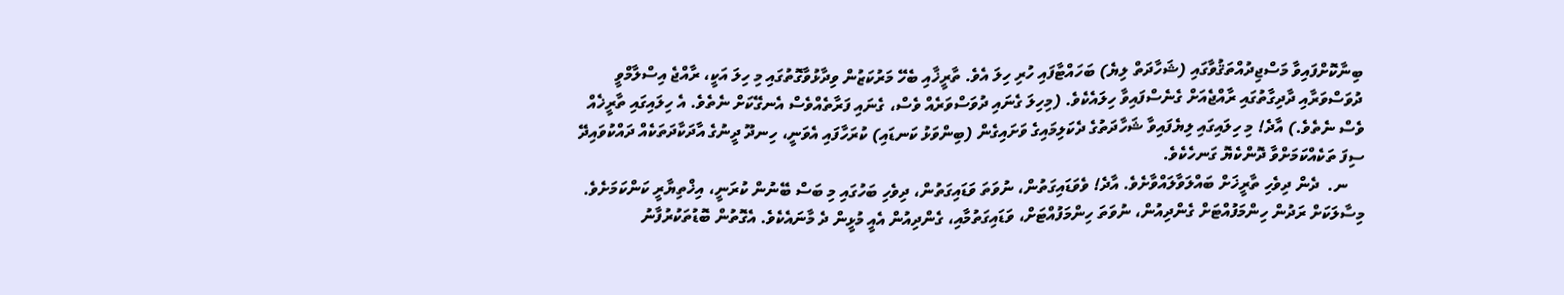ބިނާކޮށްފައިވާ މަސްޖިދުއްތަޤުވާގައި (ޝަހާދަތް ލިޔެ) ބަހައްޓާފައި ހުރި ހިލަ އެވެ. ތާރީޚާއި ބެހޭ މަރުކަޒުން ވިދާޅުވާގޮތުގައި މި ހިލަ އަކީ، ރާއްޖެ އިސްލާމްވީ ދުވަސްވަރާއި ދާދިގާތުގައި ރާއްޖެއަށް ގެނެސްފައިވާ ހިލައެކެވެ. (މިހިލަ ގެނައި ދުވަސްވަރެއް ވެސް، ގެނައި ފަރާތެއްވެސް އެނގޭކަށް ނެތެވެ. އެ ހިލައިގައި ތާރީޚެއް ވެސް ނެތެވެ.) އާދެ! މި ހިލައިގައި ލިޔެފައިވާ ޝަހާދަތުގެ ދެކަލިމައިގެ ވަށައިގެން (ބިންވަޅު ކަނޑައި) ކުރަހާފައި އެވަނީ، ހިނދޫ ދީނުގެ އާދަކާދަތަކެއް ދައްކުވައިދޭ ސިފަ ތަކެއްކަމަށްވާ ދޮންކެޔޮ ގަނހެކެވެ.
    ނ.  ދެން ދިވެހި ތާރީޚަށް ބައްލަވާލައްވާށެވެ. އާދެ! ވެވަޑައިގަތުން، ނުވަތަ ވަޑައިގަތުން، ދިވެހި ބަހުގައި މި ބަސް ބޭނުން ކުރަނީ، އިޚްތިޔާރީ ކަންކަމަށެވެ. މިސާލަކަށް ރަދުން ހިންމަފުއްޓަށް ގެންދިއުން، ނުވަތަ ހިންމަފުއްޓަށް، ވަޑައިގަތުމާއި، ގެންދިއުން އެއީ މުޅީން ދެ މާނައެކެވެ. އެގޮތުން ބޮޑުތަކުރުފާނު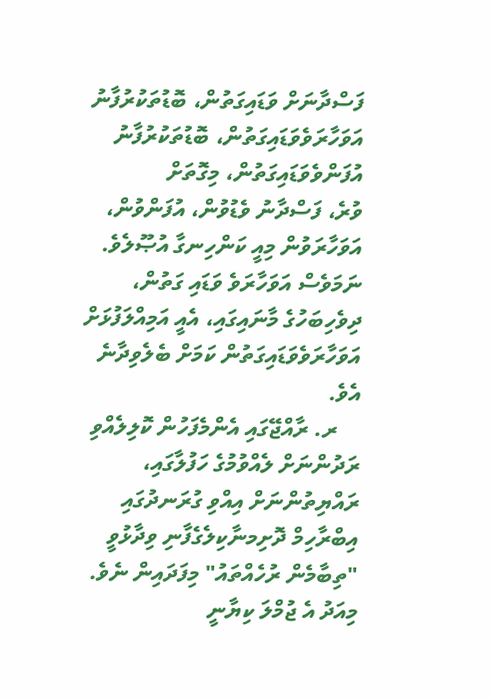ފަސްދާނަށް ވަޑައިގަތުން، ބޮޑުތަކުރުފާނު އަވަހާރަވެވަޑައިގަތުން، ބޮޑުތަކުރުފާނު އުފަންވެވަޑައިގަތުން، މިގޮތަށް
ވުރެ، ފަސްދާނު ވެޑުވުން، އުފަންވުން، އަވަހާރަވުން މިއީ ކަންހިނގާ އުޞޫލެވެ. ނަމަވެސް އަވަހާރަވެ ވަޑައި ގަތުން، ދިވެހިބަހުގެ މާނައިގައި، އެއީ އަމިއްލަފުޅަށް އަވަހާރަވެވަޑައިގަތުން ކަމަށް ބެލެވިދާނެ އެވެ.
    ރ. ރާއްޖޭގައި އެންމެފަހުން ކޮލިލެއްވި ރަދުންނަށް ލެއްވުމުގެ ހަފުލާގައި، ރައްޔިތުންނަށް އިއްވި ގުރަނދުގައި އިބްރާހިމް ދޮށިމނާކިލެގެފާނި ވިދާޅުވީ "ތިބާމެން ރުހެއްތައު" މިފަދައިން ނެވެ. މިއަދު އެ ޖުމްލަ ކިޔާނީ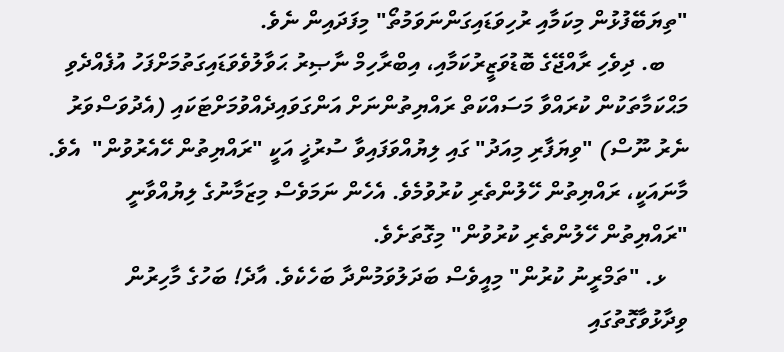"ތިޔަބޭފުޅުން މިކަމާއި ރުހިވަޑައިގަންނަވަމުތޯ" މިފަދައިން ނެވެ.
    ބ. ދިވެހި ރާއްޖޭގެ ބޮޑުވަޒީރުކަމާއި، އިބްރާހިމް ނާޞިރު ޙަވާލުވެވަޑައިގަތުމަށްފަހު އުފެއްދެވި މަޙްކަމާތަކުން ކުރައްވާ މަސައްކަތް ރައްޔިތުންނަށް އަންގަވައިދެއްވުމަށްޓަކައި (އެދުވަސްވަރު ނެރު ނޫސް) "ވިޔަފާރި މިއަދު" ގައި ލިޔުއްވަފައިވާ ސުރުޚީ އަކީ "ރައްޔިތުން ހޭއެރުވުން"  އެވެ. މާނައަކީ، ރައްޔިތުން ހޭލުންތެރި ކުރުވުމެވެ. އެހެން ނަމަވެސް މިޒަމާނުގެ ލިޔުއްވާނީ "ރައްޔިތުން ހޭލުންތެރި ކުރުވުން" މިގޮތަށެވެ.
    ޅ. "ތަމްރީނު ކުރުން" މިއީވެސް ބަދަލުވަމުންދާ ބަހެކެވެ. އާދެ! ބަހުގެ މާހިރުން ވިދާޅުވާގޮތުގައި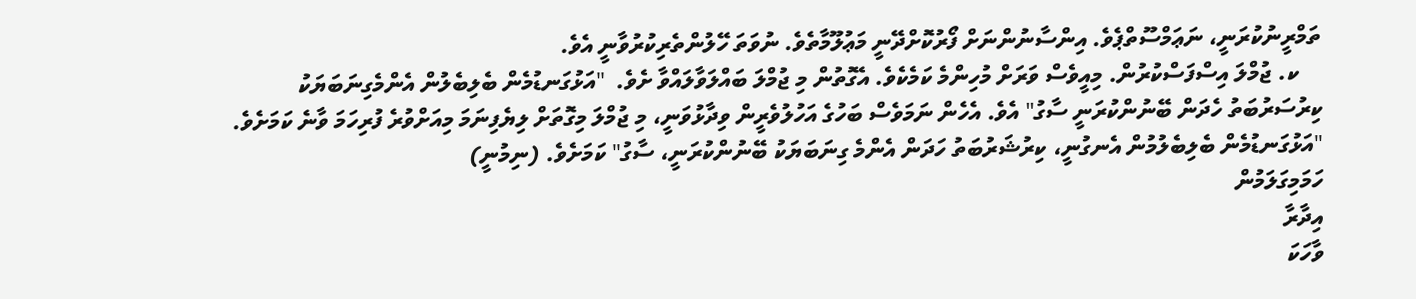ތަމްރީނުކުރަނީ، ނަޢަމްސޫތްޕެވެ. އިންސާނުންނަށް ފޯރުކޮށްދޭނީ މަޢުލޫމާތެވެ. ނުވަތަ ހޭލުންތެރިކުރުވާނީ އެވެ.
    ކ. ޖުމްލަ އިސްފަސްކުރުން. މިއީވެސް ވަރަށް މުހިންމެ ކަމެކެވެ. އެގޮތުން މި ޖުމްލަ ބައްލަވާލައްވާ ށެވެ.  "އަޅުގަނޑުމެން ބެލިބެލުން އެންމެގިނަބަޔަކު ކިރުސަރުބަތު ހެދަން ބޭނުންކުރަނީ ސާގު" އެވެ. އެހެން ނަމަވެސް ބަހުގެ އަހުލުވެރީން ވިދާޅުވަނީ، މި ޖުމްލަ މިގޮތަށް ލިޔެފިނަމަ މިއަށްވުރެ ފުރިހަމަ ވާނެ ކަމަށެވެ. "އަޅުގަނޑުމެން ބެލިބެލުމުން އެނގުނީ، ކިރުޝަރުބަތު ހަދަން އެންމެ ގިނަބަޔަކު ބޭނުންކުރަނީ، ސާގު" ކަމަށެވެ. (ނިމުނީ)
ހަމަމިގަލަމުން
އިދާރާ
ވާހަކަ